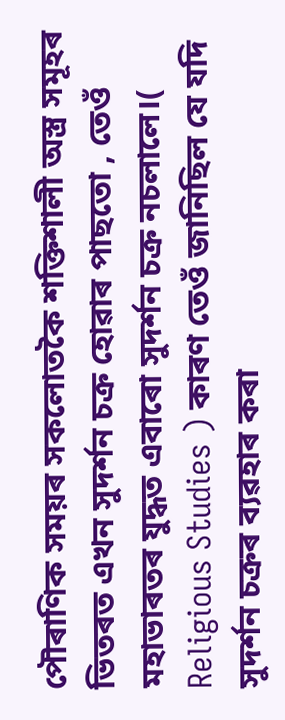পৌৰাণিক সময়ৰ সকলোতকৈ শক্তিশালী অস্ত্ৰ সমূহৰ ভিতৰত এখন সুদৰ্শন চক্ৰ হোৱাৰ পাছতো , তেওঁ মহাভাৰতৰ যুদ্ধত এবাৰো সুদৰ্শন চক্ৰ নচলালে।( Religious Studies ) কাৰণ তেওঁ জানিছিল যে যদি সুদৰ্শন চক্ৰৰ ব্যৱহাৰ কৰা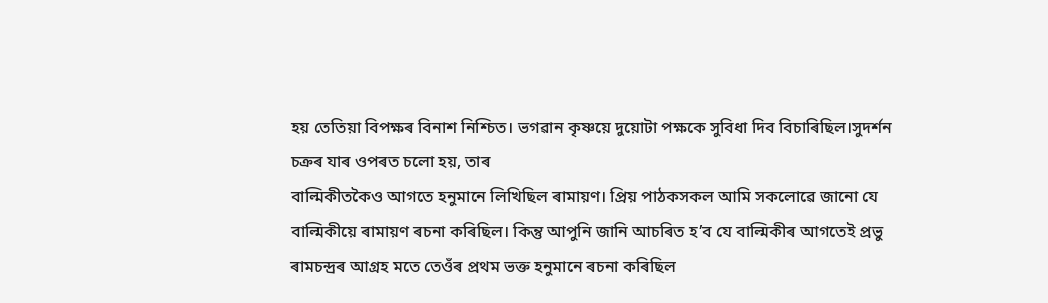হয় তেতিয়া বিপক্ষৰ বিনাশ নিশ্চিত। ভগৱান কৃষ্ণয়ে দুয়োটা পক্ষকে সুবিধা দিব বিচাৰিছিল।সুদৰ্শন চক্ৰৰ যাৰ ওপৰত চলো হয়, তাৰ
বাল্মিকীতকৈও আগতে হনুমানে লিখিছিল ৰামায়ণ। প্ৰিয় পাঠকসকল আমি সকলোৱে জানো যে বাল্মিকীয়ে ৰামায়ণ ৰচনা কৰিছিল। কিন্তু আপুনি জানি আচৰিত হ’ব যে বাল্মিকীৰ আগতেই প্ৰভু ৰামচন্দ্ৰৰ আগ্ৰহ মতে তেওঁৰ প্ৰথম ভক্ত হনুমানে ৰচনা কৰিছিল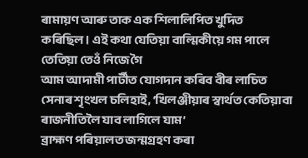ৰামায়ণ আৰু তাক এক শিলালিপিত খুদিত কৰিছিল। এই কথা যেতিয়া বাল্মিকীয়ে গম পালে তেতিয়া তেওঁ নিজে গৈ
আম আদামী পাৰ্টীত যোগদান কৰিব বীৰ লাচিত সেনাৰ শৃংখল চলিহাই, ‘খিলঞ্জীয়াৰ স্বাৰ্থত কেতিয়াবা ৰাজনীতিলৈ যাব লাগিলে যাম’
ব্ৰাহ্মণ পৰিয়ালত জন্মগ্ৰহণ কৰা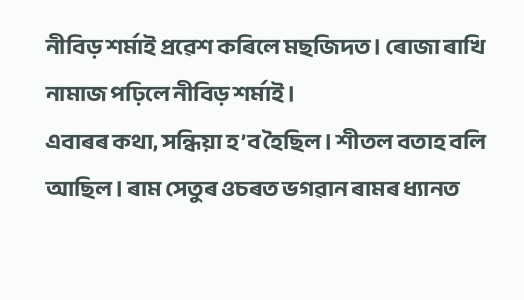নীবিড় শৰ্মাই প্ৰৱেশ কৰিলে মছজিদত। ৰোজা ৰাখি নামাজ পঢ়িলে নীবিড় শৰ্মাই।
এবাৰৰ কথা, সন্ধিয়া হ’ব হৈছিল। শীতল বতাহ বলি আছিল। ৰাম সেতুৰ ওচৰত ভগৱান ৰামৰ ধ্যানত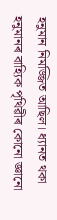হনুমান নিমজ্জিত আছিল। ধ্যানত থকা হনুমানৰ বাহ্যিক পৃথিৱীৰ কোনো জ্ঞানো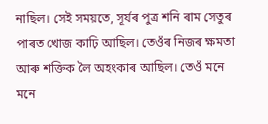নাছিল। সেই সময়তে, সূৰ্যৰ পুত্ৰ শনি ৰাম সেতুৰ পাৰত খোজ কাঢ়ি আছিল। তেওঁৰ নিজৰ ক্ষমতা আৰু শক্তিক লৈ অহংকাৰ আছিল। তেওঁ মনে মনে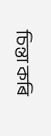চিন্তা কৰি